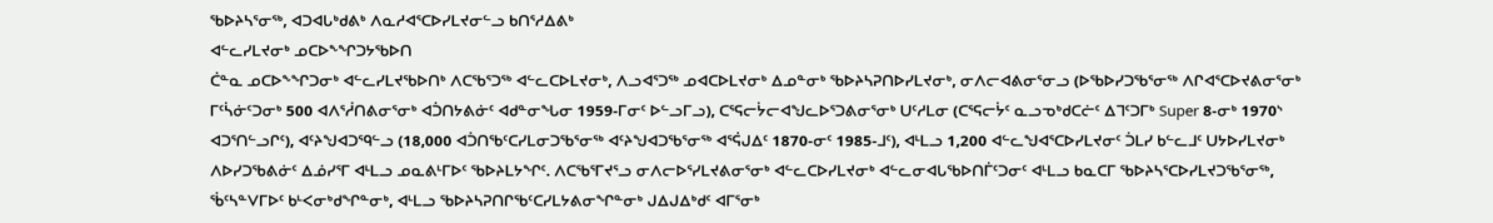ᖃᐅᔨᓴᕐᓂᖅ, ᐊᑐᐊᒐᒃᑯᕕᒃ ᐱᓇᓱᐊᕐᑕᐅᓯᒪᔪᓂᓪᓗ ᑲᑎᕐᓱᐃᕕᒃ
ᐊᓪᓚᓯᒪᔪᓂᒃ ᓄᑕᐅᖕᖏᑐᔭᖃᐅᑎ
ᑖᓐᓇ ᓄᑕᐅᖕᖏᑐᓂᒃ ᐊᓪᓚᓯᒪᔪᖃᐅᑎᒃ ᐱᑕᖃᕐᑐᖅ ᐊᓪᓚᑕᐅᒪᔪᓂᒃ, ᐱᓗᐊᕐᑐᖅ ᓄᐊᑕᐅᒪᔪᓂᒃ ᐃᓄᓐᓂᒃ ᖃᐅᔨᓴᕈᑎᐅᓯᒪᔪᓂᒃ, ᓂᐱᓕᐊᕕᓂᕐᓂᓗ (ᐅᖃᐅᓯᑐᖃᕐᓂᖅ ᐱᒋᐊᕐᑕᐅᔪᕕᓂᕐᓂᒃ ᒥᑦᓵᓃᑦᑐᓂᒃ 500 ᐊᐱᕐᓲᑎᕕᓂᕐᓂᒃ ᐊᑑᑎᔭᕕᓃᑦ ᐊᑯᓐᓂᖓᓂ 1959-ᒥᓂᑦ ᐅᓪᓗᒥᓗ), ᑕᕐᕋᓕᔮᓕᐊᖑᓚᐅᕐᑐᕕᓂᕐᓂᒃ ᑌᑦᓱᒪᓂ (ᑕᕐᕋᓕᔮᑦ ᓇᓗᓀᒃᑯᑕᓖᑦ ᐃᒣᑦᑐᒥᒃ Super 8-ᓂᒃ 1970ᔅ ᐊᑐᕐᑎᓪᓗᒋᑦ), ᐊᑦᔨᖑᐊᑐᙯᓪᓗ (18,000 ᐊᑑᑎᖃᑦᑕᓯᒪᓂᑐᖃᕐᓂᖅ ᐊᑦᔨᖑᐊᑐᖃᕐᓂᖅ ᐊᕐᕌᒍᐃᑦ 1870-ᓂᑦ 1985-ᒧᑦ), ᐊᒻᒪᓗ 1,200 ᐊᓪᓚᖑᐊᕐᑕᐅᓯᒪᔪᓂᑦ ᑑᒪᓯ ᑲᓪᓚᒧᑦ ᑌᔭᐅᓯᒪᔪᓂᒃ ᐱᐅᓯᑐᖃᕕᓃᑦ ᐃᓅᓯᕐᒥ ᐊᒻᒪᓗ ᓄᓇᕕᒻᒥᐅᑦ ᖃᐅᔨᒪᔭᖏᑦ. ᐱᑕᖃᕐᒥᔪᕐᓗ ᓂᐱᓕᐅᕐᓯᒪᔪᕕᓂᕐᓂᒃ ᐊᓪᓚᑕᐅᓯᒪᔪᓂᒃ ᐊᓪᓚᓂᐊᒐᖃᐅᑎᒦᑦᑐᓂᑦ ᐊᒻᒪᓗ ᑲᓇᑕᒥ ᖃᐅᔨᓴᕐᑕᐅᓯᒪᔪᑐᖃᕐᓂᖅ, ᖄᑦᓴᓐᐯᒥᐅᑦ ᑲᒻᐸᓂᒃᑯᖏᓐᓂᒃ, ᐊᒻᒪᓗ ᖃᐅᔨᓴᕈᑎᒋᖃᑦᑕᓯᒪᔭᕕᓂᖏᓐᓂᒃ ᒍᐃᒍᐃᒃᑯᑦ ᐊᒥᕐᓂᒃ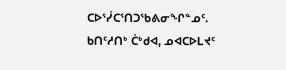ᑕᐅᕐᓰᑕᕐᑎᑐᖃᕕᓂᖏᓐᓄᑦ. ᑲᑎᑦᓱᑎᒃ ᑖᒃᑯᐊ, ᓄᐊᑕᐅᒪᔪᑦ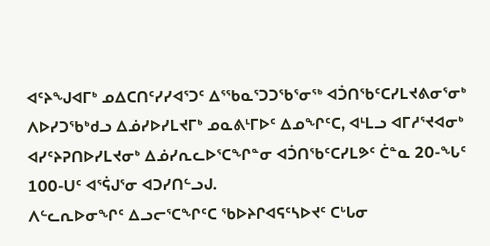ᐊᑦᔨᖑᐊᒥᒃ ᓄᐃᑕᑎᑦᓯᓯᐊᕐᑐᑦ ᐃᕐᖃᓇᕐᑐᑐᖃᕐᓂᖅ ᐊᑑᑎᖃᑦᑕᓯᒪᔪᕕᓂᕐᓂᒃ ᐱᐅᓯᑐᖃᒃᑯᓗ ᐃᓅᓯᐅᓯᒪᔪᒥᒃ ᓄᓇᕕᒻᒥᐅᑦ ᐃᓄᖏᑦᑕ, ᐊᒻᒪᓗ ᐊᒥᓱᕐᔪᐊᓂᒃ ᐊᓯᑦᔨᕈᑎᐅᓯᒪᔪᓂᒃ ᐃᓅᓯᕆᓚᐅᕐᑕᖏᓐᓂ ᐊᑑᑎᖃᑦᑕᓯᒪᕗᑦ ᑖᓐᓇ 20-ᖓᑦ 100-ᑌᑦ ᐊᕐᕌᒍᕐᓂ ᐊᑐᓯᑎᓪᓗᒍ.
ᐱᓪᓚᕆᐅᓂᖏᑦ ᐃᓗᓕᕐᑕᖏᑦᑕ ᖃᐅᔨᒋᐊᕋᑦᓴᐅᔪᑦ ᑕᒡᒐᓂ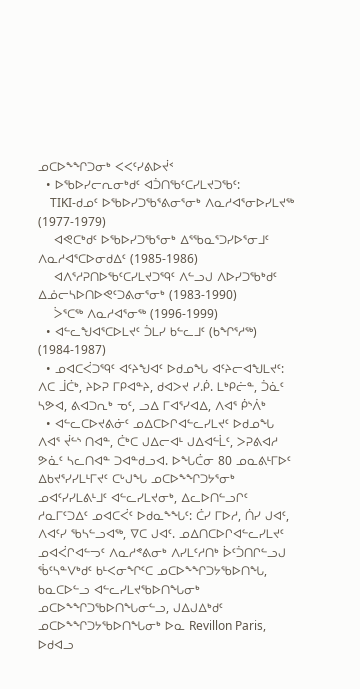ᓄᑕᐅᖕᖏᑐᓂᒃ ᐸᐸᑦᓯᕕᐅᔫᑉ
  • ᐅᖃᐅᓯᓕᕆᓂᒃᑯᑦ ᐊᑑᑎᖃᑦᑕᓯᒪᔪᑐᖃᑦ:
    TIKI-ᑯᓄᑦ ᐅᖃᐅᓯᑐᖃᕐᕕᓂᕐᓂᒃ ᐱᓇᓱᐊᕐᓂᐅᓯᒪᔪᖅ (1977-1979)
    ᐊᕙᑕᒃᑯᑦ ᐅᖃᐅᓯᑐᖃᕐᓂᒃ ᐃᕐᖃᓇᕐᑐᓯᐅᕐᓂᒧᑦ ᐱᓇᓱᐊᕐᑕᐅᓂᑯᐃᑦ (1985-1986)
    ᐊᐱᕐᓱᕈᑎᐅᖃᑦᑕᓯᒪᔪᑐᙯᑦ ᐱᓪᓗᒍ ᐱᐅᓯᑐᖃᒃᑯᑦ ᐃᓅᓕᓴᐅᑎᐅᕙᑦᑐᕕᓂᕐᓂᒃ (1983-1990)
    ᐴᕐᑕᖅ ᐱᓇᓱᐊᕐᓂᖅ (1996-1999)
  • ᐊᓪᓚᖑᐊᕐᑕᐅᒪᔪᑦ ᑑᒪᓯ ᑲᓪᓚᒧᑦ (ᑲᖏᕐᓱᖅ) (1984-1987)
  • ᓄᐊᑕᐹᑐᙯᑦ ᐊᑦᔨᖑᐊᑦ ᐅᑯᓄᖓ ᐊᑦᔨᓕᐊᖑᒪᔪᑦ: ᐱᑕ ᒨᑖᒃ, ᔨᐅᕈ ᒥᑭᐊᓐᔨ, ᑯᐊᐳᔪ ᓯ.ᑮ. ᒪᒃᑭᓖᓐ, ᑑᓈᑦ ᓴᕗᐊ, ᕕᐊᑐᕆᒃ ᓀᑦ, ᓗᐃ ᒥᐊᕐᓯᐊᐃ, ᐱᐊᕐ ᑮᔅᐲᒃ
  • ᐊᓪᓚᑕᐅᔪᕕᓃᑦ ᓄᐃᑕᐅᒋᐊᓪᓚᓯᒪᔪᑦ ᐅᑯᓄᖓ ᐱᐊᕐ ᔫᓪᔅ ᑎᐊᓐ, ᑖᒃᑕ ᒍᐃᓕᐊᒻ ᒍᐃᐊᓪᒫᑦ, ᐳᕈᕕᐊᓱ ᕗᓈᑦ ᓴᓚᑎᐊᓐ ᑐᐊᓐᑯᓗᐊ. ᐅᖓᑖᓂ 80 ᓄᓇᕕᒻᒥᐅᑦ ᐃᑲᔪᕐᓯᓯᒪᒻᒥᔪᑦ ᑕᒡᒍᖓ ᓄᑕᐅᖕᖏᑐᔭᕐᓂᒃ ᓄᐊᑦᓯᓯᒪᕕᒻᒧᑦ ᐊᓪᓚᓯᒪᔪᓂᒃ, ᐃᓚᐅᑎᓪᓗᒋᑦ ᓱᓇᒥᑦᑐᐃᑦ ᓄᐊᑕᐹᑦ ᐅᑯᓇᖕᖓᑦ: ᑖᓯ ᒥᐅᓱ, ᑏᓯ ᒍᐊᑦ, ᐱᐊᑦᓯ ᖃᓴᓪᓗᐊᖅ, ᐁᑕ ᒍᐊᑦ. ᓄᐃᑎᑕᐅᒋᐊᓪᓚᓯᒪᔪᑦ ᓄᐊᐹᒋᐊᓪᓓᑦ ᐱᓇᓱᕝᕕᓂᒃ ᐱᓯᒪᑦᓱᑎᒃ ᐆᑦᑑᑎᒋᓪᓗᒍ ᖄᑦᓴᓐᐯᒃᑯᑦ ᑲᒻᐸᓂᖏᑦᑕ ᓄᑕᐅᖕᖏᑐᔭᖃᐅᑎᖓ, ᑲᓇᑕᐅᓪᓗ ᐊᓪᓚᓯᒪᔪᖃᐅᑎᖓᓂᒃ ᓄᑕᐅᖕᖏᑐᖃᐅᑎᖓᓂᓪᓗ, ᒍᐃᒍᐃᒃᑯᑦ ᓄᑕᐅᖕᖏᑐᔭᖃᐅᑎᖓᓂᒃ ᐅᓇ Revillon Paris, ᐅᑯᐊᓗ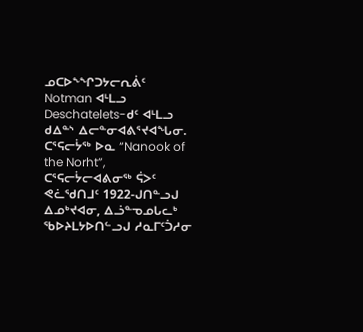ᓄᑕᐅᖕᖏᑐᔭᓕᕆᕖᑦ Notman ᐊᒻᒪᓗ Deschatelets-ᑯᑦ ᐊᒻᒪᓗ ᑯᐃᓐᔅ ᐃᓕᓐᓂᐊᕕᕐᔪᐊᖓᓂ.
ᑕᕐᕋᓕᔮᖅ ᐅᓇ “Nanook of the Norht”, ᑕᕐᕋᓕᔮᓕᐊᕕᓂᖅ ᕌᐳᑦ ᕙᓛᖁᑎᒧᑦ 1922-ᒍᑎᓐᓗᒍ ᐃᓄᒃᔪᐊᓂ, ᐃᓘᓐᓀᓄᒐᓚᒃ ᖃᐅᔨᒪᔭᐅᑎᓪᓗᒍ ᓱᓇᒥᑦᑑᓱᓂ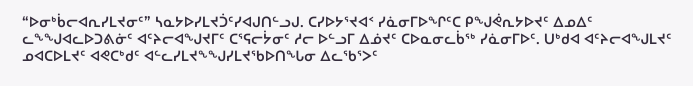“ᐅᓂᒃᑳᓕᐊᕆᓯᒪᔪᓂᑦ” ᓴᓇᔭᐅᓯᒪᔪᑑᑦᓯᐊᒍᑎᓪᓗᒍ. ᑕᓯᐅᔭᕐᔪᐊᑉ ᓯᓈᓂᒥᐅᖏᑦᑕ ᑭᖑᕚᕆᔭᐅᔪᑦ ᐃᓄᐃᑦ ᓚᖕᖑᐊᓚᐅᑐᕕᓃᑦ ᐊᑦᔨᓕᐊᖑᔪᒥᑦ ᑕᕐᕋᓕᔮᓂᑦ ᓱᓕ ᐅᓪᓗᒥ ᐃᓅᔪᑦ ᑕᐅᓇᓂᓚᑳᖅ ᓯᓈᓂᒥᐅᑦ. ᑌᒃᑯᐊ ᐊᑦᔨᓕᐊᖑᒪᔪᑦ ᓄᐊᑕᐅᒪᔪᑦ ᐊᕙᑕᒃᑯᑦ ᐊᓪᓚᓯᒪᔪᖕᖑᓯᒪᔪᖃᐅᑎᖓᓂ ᐃᓚᖃᕐᐳᑦ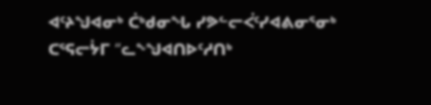ᐊᑦᔨᖑᐊᓂᒃ ᑖᒃᑯᓂᖓ ᓯᕗᓪᓕᐹᑦᓯᐊᕕᓂᕐᓂᒃ ᑕᕐᕋᓕᔮᒥ “ᓚᖕᖑᐊᑎᐅᑦᓱᑎᒃ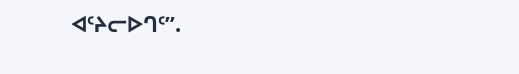ᐊᑦᔨᓕᐅᒉᑦ”.